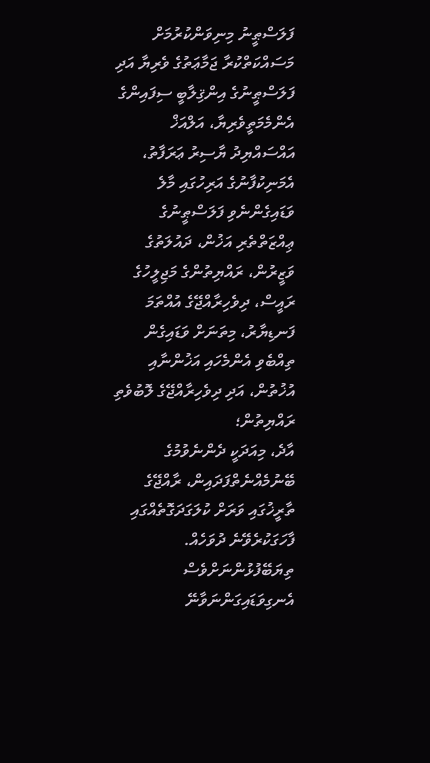ފަލަސްޠީނު މިނިވަންކުރުމަށް މަސައްކަތްކުރާ ޖަމާޢަތުގެ ވެރިޔާ އަދި ފަލަސްޠީނުގެ އިންޤިލާބީ ސިފައިންގެ އެންމެމަތީވެރިޔާ، އަލްއަޚް އައްސައްޔިދު ޔާސިރު ޢަރަފާތު، އެމަނިކުފާނުގެ އަރިހުގައި މާލެ ވަޑައިގެންނެވި ފަލަސްޠީނުގެ ޢިއްޒަތްތެރި އަޚުން، ދައުލަތުގެ ވަޒީރުން، ރައްޔިތުންގެ މަޖިލީހުގެ ރައީސް، ދިވެހިރާއްޖޭގެ އުއްތަމަ ފަނޑިޔާރު، މިތަނަށް ވަޑައިގެން ތިއްބެވި އެންމެހައި އަޚުންނާއި އުޚުތުން، އަދި ދިވެހިރާއްޖޭގެ ލޮބުވެތި ރައްޔިތުން؛
އާދެ، މިއަދަކީ ދެންނެވުމުގެ ބޭނުމެއްނެތްފަދައިން، ރާއްޖޭގެ ތާރީޚުގައި ވަރަށް ކުލަގަދަގޮތެއްގައި ފާހަގަކުރެވޭނެ ދުވަހެއް. ތިޔަބޭފުޅުންނަށްވެސް އެނގިވަޑައިގަންނަވާނޭ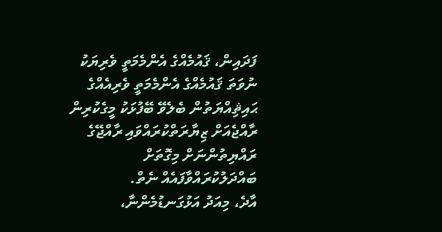ފަދައިން، ޤައުމެއްގެ އެންމެމަތީ ވެރިޔަކު ނުވަތަ ޤައުމެއްގެ އެންމެމަތީ ވެރިއެއްގެ ޙައިޘިއްޔަތުން ބެލެވޭ ބޭފުޅަކު މީގެކުރިން ރާއްޖެއަށް ޒިޔާރަތްކުރައްވައި ރާއްޖޭގެ ރައްޔިތުންނަށް މިގޮތަށް ބައްދަލުކުރައްވާފައެއް ނެތް.
އާދެ، މިއަދު އަޅުގަނޑުމެންނާ،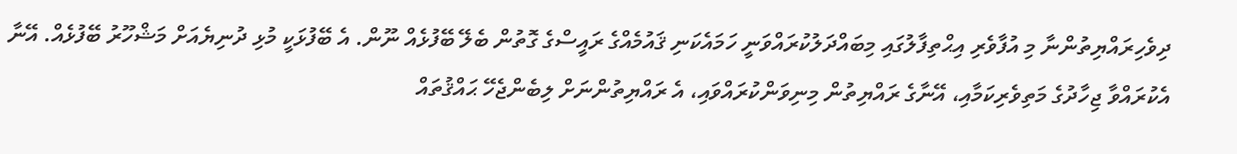ދިވެހިރައްޔިތުންނާ މި އުފާވެރި އިޙްތިފާލުގައި މިބައްދަލުކުރައްވަނީ ހަމައެކަނި ޤައުމެއްގެ ރައީސްގެ ގޮތުން ބެލޭ ބޭފުޅެއް ނޫން. އެ ބޭފުޅަކީ މުޅި ދުނިޔެއަށް މަޝްހޫރު ބޭފުޅެއް. އޭނާ އެކުރައްވާ ޖިހާދުގެ މަތިވެރިކަމާއި، އޭނާގެ ރައްޔިތުން މިނިވަންކުރައްވައި، އެ ރައްޔިތުންނަށް ލިބެންޖެހޭ ޙައްޤުތައް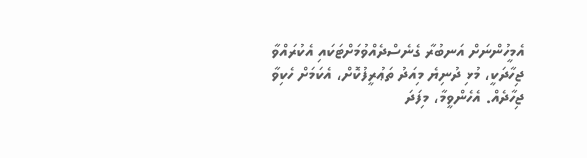އެމީހުންނަށް އަނބުރާ ގެނެސްދެއްވުމަށްޓަކައި އެކުރައްވާ ޖިހާދަކީ، މުޅި ދުނިޔެ މިއަދު ތަޢުރީފުކޮށް، އެކަމަށް ހެކިވާ ޖިހާދެއް. އެހެންވީމާ، މިފަދަ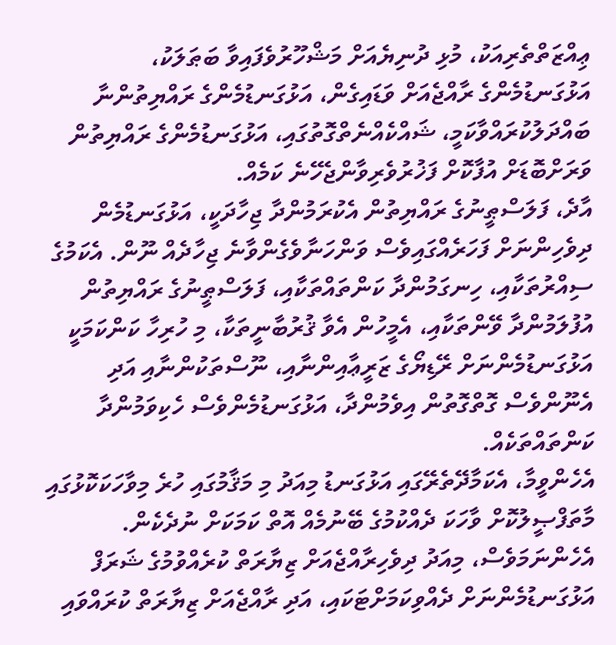ޢިއްޒަތްތެރިއަކު، މުޅި ދުނިޔެއަށް މަޝްހޫރުވެފައިވާ ބަޠަލަކު، އަޅުގަނޑުމެންގެ ރާއްޖެއަށް ވަޑައިގެން، އަޅުގަނޑުމެންގެ ރައްޔިތުންނާ ބައްދަލުކުރައްވާކަމީ، ޝައްކެއްނެތްގޮތުގައި، އަޅުގަނޑުމެންގެ ރައްޔިތުން ވަރަށްބޮޑަށް އުފާކޮށް ފަޚުރުވެރިވާންޖެހޭނެ ކަމެއް.
އާދެ، ފަލަސްޠީނުގެ ރައްޔިތުން އެކުރަމުންދާ ޖިހާދަކީ، އަޅުގަނޑުމެން ދިވެހިންނަށް ފަހަރެއްގައިވެސް ވަންހަނާވެގެންވާނެ ޖިހާދެއް ނޫން. އެކަމުގެ ސިއްރުތަކާއި، ހިނގަމުންދާ ކަންތައްތަކާއި، ފަލަސްޠީނުގެ ރައްޔިތުން އުފުލަމުންދާ ވޭންތަކާއި، އެމީހުން އެވާ ޤުރުބާނީތަކާ، މި ހުރިހާ ކަންކަމަކީ އަޅުގަނޑުމެންނަށް ރޭޑިޔޯގެ ޒަރީޢާއިންނާއި، ނޫސްތަކުންނާއި އަދި އެނޫންވެސް ގޮތްގޮތުން އިވެމުންދާ، އަޅުގަނޑުމެންވެސް ހެކިވަމުންދާ ކަންތައްތަކެއް.
އެހެންވީމާ، އެކަމާދޭތެރޭގައި އަޅުގަނޑު މިއަދު މި މަޤާމުގައި ހުރެ މިވާހަކަކޮޅުގައި މާތަފްޞީލުކޮށް ވާހަކަ ދެއްކުމުގެ ބޭނުމެއް އޮތް ކަމަކަށް ނުދެކެން. އެހެންނަމަވެސް، މިއަދު ދިވެހިރާއްޖެއަށް ޒިޔާރަތް ކުރެއްވުމުގެ ޝަރަފް އަޅުގަނޑުމެންނަށް ދެއްވިކަމަށްޓަކައި، އަދި ރާއްޖެއަށް ޒިޔާރަތް ކުރައްވައި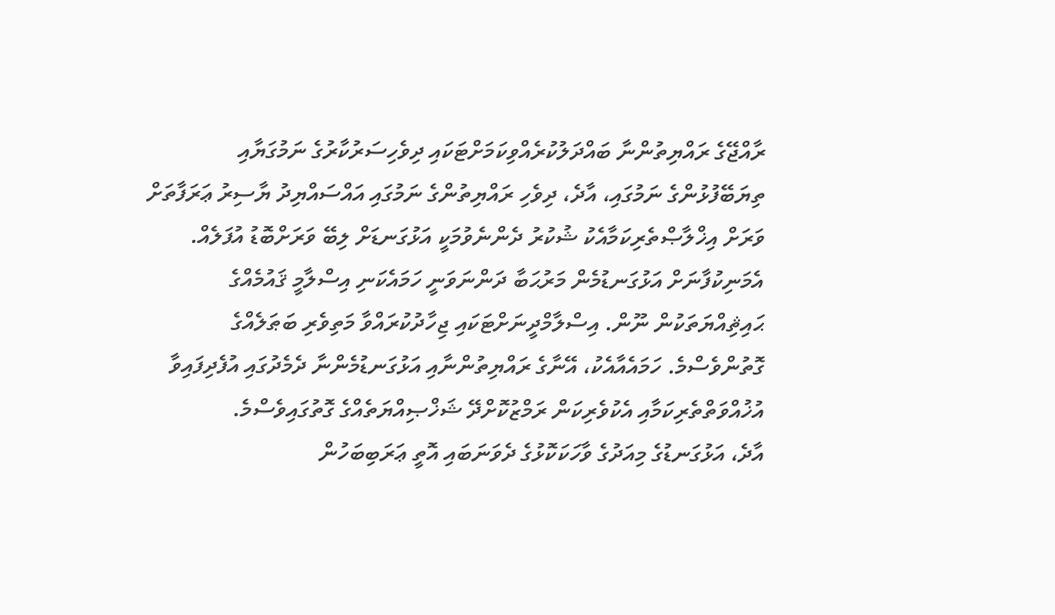ރާއްޖޭގެ ރައްޔިތުންނާ ބައްދަލުކުރެއްވިކަމަށްޓަކައި ދިވެހިސަރުކާރުގެ ނަމުގަޔާއި ތިޔަބޭފުޅުންގެ ނަމުގައި، އާދެ، ދިވެހި ރައްޔިތުންގެ ނަމުގައި އައްސައްޔިދު ޔާސިރު ޢަރަފާތަށް ވަރަށް އިޚްލާޞްތެރިކަމާއެކު ޝުކުރު ދެންނެވުމަކީ އަޅުގަނޑަށް ލިބޭ ވަރަށްބޮޑު އުފަލެއް. އެމަނިކުފާނަށް އަޅުގަނޑުމެން މަރުޙަބާ ދަންނަވަނީ ހަމައެކަނި އިސްލާމީ ޤައުމެއްގެ ޙައިޘިއްޔަތަކުން ނޫން. އިސްލާމްދީނަށްޓަކައި ޖިހާދުކުރައްވާ މަތިވެރި ބަޠަލެއްގެ ގޮތުންވެސްމެ. ހަމައެއާއެކު، އޭނާގެ ރައްޔިތުންނާއި އަޅުގަނޑުމެންނާ ދެމެދުގައި އުފެދިފައިވާ އުޚުއްވަތްތެރިކަމާއި އެކުވެރިކަން ރަމްޒުކޮށްދޭ ޝަޚްޞިއްޔަތެއްގެ ގޮތުގައިވެސްމެ.
އާދެ، އަޅުގަނޑުގެ މިއަދުގެ ވާހަކަކޮޅުގެ ދެވަނަބައި އޮތީ ޢަރަބިބަހުން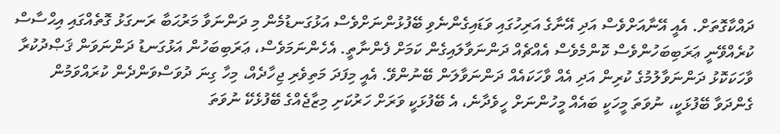ދައްކާގޮތަށް. އެއީ އޭނާއަށްވެސް އަދި އޭނާގެ އަރިހުގައި ވަޑައިގެންނެވި ބޭފުޅުންނަށްވެސް އަޅުގަނޑުމެން މި ދަންނަވާ މަރުޙަބާ ރަނގަޅު ގޮތެއްގައި އިޙްސާސް ކުރެއްވޭނީ ޢަރަބިބަހުންވެސް ކޮންމެވެސް އެއްޗެއް ދަންނަވާލައިގެން ކަމަށް ފެންނާތީ. އެހެންނަމަވެސް، ޢަރަބިބަހުން އަޅުގަނޑު ދަންނަވަން ޤަޞްދުކުރާ ވާހަކަކޮޅު ދަންނަވާލުމުގެ ކުރިން އަދި އެއް ވާހަކައެއް ދަންނަވާލަން ބޭނުންވޭ. އެއީ މިފަދަ މަތިވެރި ޖިހާދެއް، މިހާ ގިނަ ދުވަސްވަންދެން ކުރައްވަމުން ގެންދަވާ ބޭފުޅަކީ، ނުވަތަ މީހަކީ ބައެއް މީހުންނަށް ހީވެދާނެ، އެ ބޭފުޅަކީ ވަރަށް ހަރުކަށި މިޒާޖެއްގެ ބޭފުޅެކޭ ނުވަތަ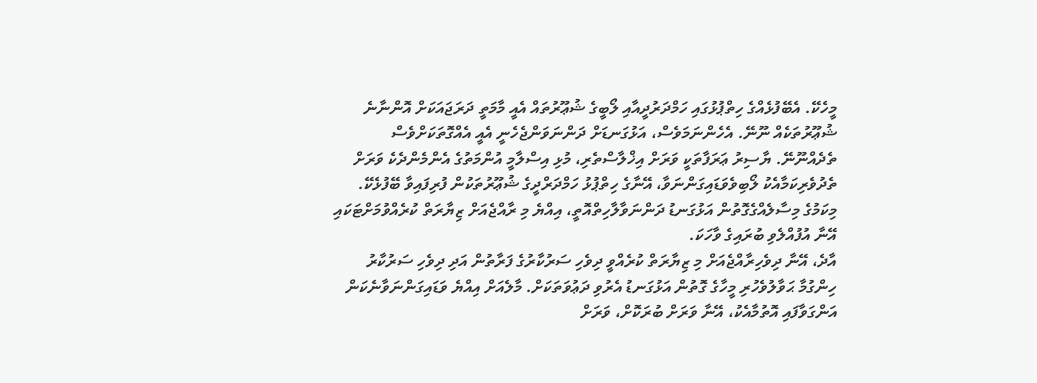މީހެކޭ. އެބޭފުޅެއްގެ ހިތްޕުޅުގައި ހަމްދަރުދީއާއި ލޯބީގެ ޝުޢޫރުތައް އެއީ މާމަތީ ދަރަޖައަކަށް އޮންނާނެ ޝުޢޫރުތަކެއް ނޫނޭ. އެހެންނަމަވެސް، އަޅުގަނޑަށް ދަންނަވަންޖެހެނީ އެއީ އެއްގޮތަކަށްވެސް ތެދެއްނޫނޭ. ޔާސިރު ޢަރަފާތަކީ ވަރަށް އިޚްލާސްތެރި، މުޅި އިސްލާމީ އުންމަތުގެ އެންމެންދެކެ ވަރަށް ތެދުވެރިކަމާއެކު ލޯބިވެވަޑައިގަންނަވާ، އޭނާގެ ހިތްޕުޅު ހަމްދަރްދީގެ ޝުޢޫރުތަކުން ފުރިފައިވާ ބޭފުޅެކޭ. މިކަމުގެ މިސާލެއްގެގޮތުން އަޅުގަނޑު ދަންނަވާލާހިތްއޮތީ، އިއްޔެ މި ރާއްޖެއަށް ޒިޔާރަތް ކުރެއްވުމަށްޓަކައި އޭނާ އުފުއްލެވި ބުރައިގެ ވާހަކަ.
އާދެ، އޭނާ ދިވެހިރާއްޖެއަށް މި ޒިޔާރަތް ކުރެއްވީ ދިވެހި ސަރުކާރުގެ ފަރާތުން އަދި ދިވެހި ސަރުކާރު ހިންގުމާ ޙަވާލުވެހުރި މީހާގެ ގޮތުން އަޅުގަނޑު އެރުވި ދަޢުވަތަކަށް. މާލެއަށް އިއްޔެ ވަޑައިގަންނަވާނެކަން އަންގަވާފައި އޮތުމާއެކު، އޭނާ ވަރަށް ބުރަކޮށް، ވަރަށް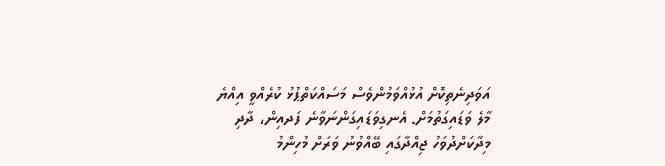އަވަދިނެތިކޮށް އުޅުއްވަމުންވެސް މަސައްކަތްޕުޅު ކުރެއްވީ އިއްޔެ މާލެ ވަޑައިގަތުމަށް. އެނގިވަޑައިގަންނަވާނެ ފަދއިން، ދާދި މިދާކަށްދުވަހު ޖިއްދާގައި ބޭއްވުނު ވަރަށް މުހިންމު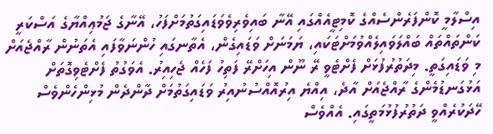އިސްލާމީ ކޮންފަރެންސެއްގެ ކޮމިޓީއެއްގައި އޭނާ ބައިވެރިވެވަޑައިގަތުމަށްފަހު، އޭނާގެ ޖަމުޢިއްޔާގެ އަސްކަރީ ކަންތައްތައް ބައްލަވައިލެއްވުމަށްޓަކައި، ޔަމަނަށް ވަޑައިގެން، އެތާނގައި ހުންނަވާފައި އެތަނުން ރާއްޖެއަށް މި ވަޑައިގަތީ. މިދަތުރުފުޅަށް ފެށްޓެވީ ރޭ ނޫން އިހަށްރޭ ފަތިހު ފަހެއް ޖެހިއިރު. އެވަގުތު ފެށްޓެވިގޮތަށް އަޅުގަނޑުމެންގެ ރާއްޖެއަށް އާދެ، އިއްޔެ އިރުއޮއްސުނުއިރު ވަޑައިގަތުމަށް ދާންދެން މުޅިންހެންވެސް ހޭދަކުރެއްވީ ދަތުރުފުޅުމަތީގައި. އެއްވެސް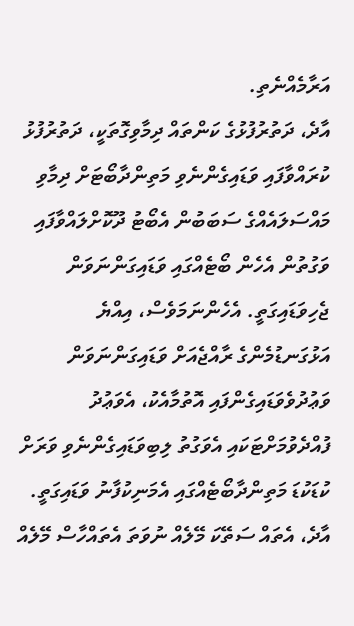އަރާމެއްނެތި.
އާދެ، ދަތުރުފުޅުގެ ކަންތައް ދިމާވިގޮތަކީ، ދަތުރުފުޅު ކުރައްވާފައި ވަޑައިގެންނެވި މަތިންދާބޯޓަށް ދިމާވި މައްސަލައެއްގެ ސަބަބުން އެބޯޓު ދޫކޮށްލައްވާފައި ވަގުތުން އެހެން ބޯޓެއްގައި ވަޑައިގަންނަވަން ޖެހިވަޑައިގަތީ. އެހެންނަމަވެސް، އިއްޔެ އަޅުގަނޑުމެންގެ ރާއްޖެއަށް ވަޑައިގަންނަވަން ވަޢުދުވެވަޑައިގެންފައި އޮތުމާއެކު، އެވަޢުދު ފުއްދެވުމަށްޓަކައި އެވަގުތު ލިބިވަޑައިގެންނެވި ވަރަށް ކުޑަކުޑަ މަތިންދާބޯޓެއްގައި އެމަނިކުފާނު ވަޑައިގަތީ. އާދެ، އެތައް ސަތޭކަ މޭލެއް ނުވަތަ އެތައްހާސް މޭލެއް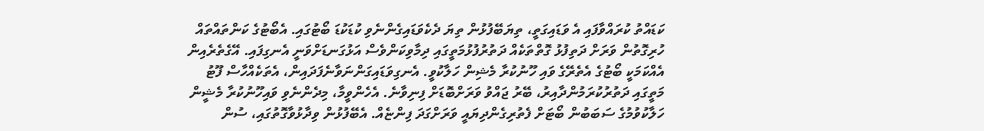ކަޑައްތު ކުރައްވާފައި އެ ވަޑައިގަތީ، ތިޔަބޭފުޅުން ތިޔަ ދެކެވަޑައިގެންނެވި ކުޑަކުޑަ ބޯޓުގައި. އެބޯޓުގެ ކަންތައްތައް ހުރިގޮތުން ވަރަށް ދަތިފުޅު ގޮތްތަކެއް ދަތުރުފުޅުމަތީގައި ދިމާވިކަންވެސް އަޅުގަނޑަށްވަނީ އެނގިފައި. އޭގެތެރެއިން އެއްކަމަކީ ބޯޓުގެ އެތެރޭގެ ވައި ހޫނުކުރާ މެޝިން ހަލާކުވީ. އެނގިވަޑައިގަންނަވާނެފަދައިން، އެތަކެއްހާސް ފޫޓު މަތީގައި ދަތުރުކުރަމުންދާއިރު، ބޭރު ޖައްވު ވަރަށްބޮޑަށް ފިނިވާނެ. އެހެންވީމާ، މިދެންނެވި ވައިހޫނުކުރާ މެޝީން ހަލާކުވުމުގެ ސަބަބުން ބޯޓަށް ފެތުރިގެންދިޔައީ ވަރަށްގަދަ ފިންޏެއް. އެބޭފުޅުން ވިދާޅުވާގޮތުގައި، ސުން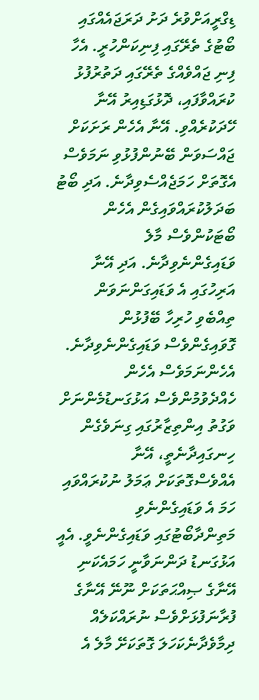ޑިގްރީއަށްވުރެ ދަށު ދަރަޖައެއްގައި ބޯޓުގެ ތެރޭގައި ފިނިކަންހުރީ. އެހާ ފިނި ޖައްވެއްގެ ތެރޭގައި ދަތުރުފުޅު ކުރައްވާފައި، ދޮޅުގަޑިއިރު އޭނާ ހޭދަކުރެއްވި. އޭނާ އެހެން ރަށަކަށް ޖައްސަވަން ބޭނުންފުޅުވި ނަމަވެސް އެގޮތަށް ހަމަޖެއްސެވިދާނެ. އަދި ބޯޓު ބަދަލުކުރައްވައިގެން އެހެން ބޯޓަކުންވެސް މާލެ ވަޑައިގެންނެވިދާނެ. އަދި އޭނާ އަރިހުގައި އެ ވަޑައިގަންނަވަން ތިއްބެވި ހުރިހާ ބޭފުޅުން ގޮވައިގެންވެސް ވަޑައިގެންނެވިދާނެ. އެހެންނަމަވެސް އެހެން ހެއްދެވުމުންވެސް އަޅުގަނޑުމެންނަށް ވަގުތު އިންތިޒާރުގައި ގިނަވެގެން ހިނގައިދާނެތީ، އޭނާ އެއްވެސްގޮތަކަށް ޢަމަލު ނުކުރައްވައި ހަމަ އެ ވަޑައިގެންނެވި މަތިންދާބޯޓުގައި ވަޑައިގެންނެވީ. އެއީ އަޅުގަނޑު ދަންނަވާނީ ހަމައެކަނި އޭނާގެ ޞިއްޙަތަކަށް ނޫނޭ އޭނާގެ ފުރާނަފުޅަށްވެސް ނުރައްކަލެއް ދިމާވެދާނެކަހަލަ ގޮތަކަށޭ މާލެ އެ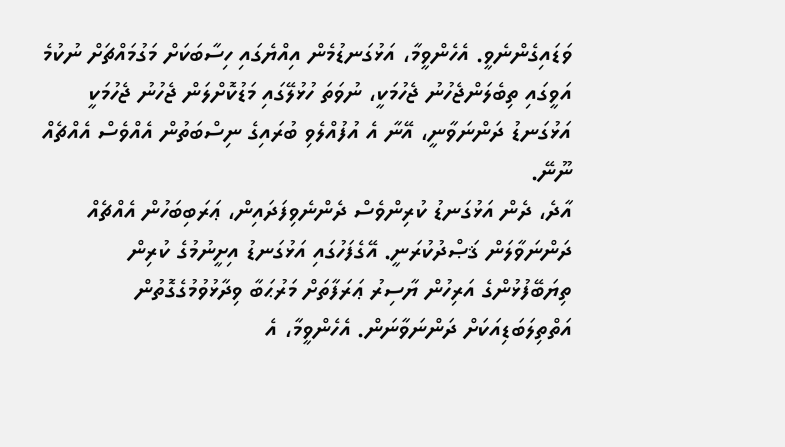ވަޑައިގެންނެވީ. އެހެންވީމާ، އަޅުގަނޑުމެން އިއްޔެގައި ހިސާބަކަށް މަގުމައްޗަށް ނުކުމެ އަވީގައި ތިބެލަންޖެހުނު ޖެހުމަކީ، ނުވަތަ ހުޅުލޭގައި މަޑުކޮށްލަން ޖެހުނު ޖެހުމަކީ އަޅުގަނޑު ދަންނަވާނީ، އޭނާ އެ އުފުއްލެވި ބުރައިގެ ނިސްބަތުން އެއްވެސް އެއްޗެއް ނޫނޭ.
އާދެ، ދެން އަޅުގަނޑު ކުރިންވެސް ދެންނެވިފަދައިން، ޢަރަބިބަހުން އެއްޗެއް ދަންނަވާލަން ޤަޞްދުކުރަނީ. އޭގެފަހުގައި އަޅުގަނޑު އިށީނުމުގެ ކުރިން ތިޔަބޭފުޅުންގެ އަރިހުން ޔާސިރު ޢަރަފާތަށް މަރުޙަބާ ވިދާޅުވުމުގެގޮތުން އަތްތިލަބަޑިއަކަށް ދަންނަވާނަން. އެހެންވީމާ، އެ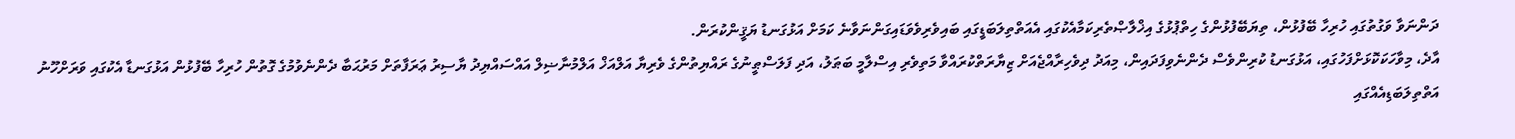ދަންނަވާ ވަގުތުގައި ހުރިހާ ބޭފުޅުން، ތިޔަބޭފުޅުންގެ ހިތްޕުޅުގެ އިޚްލާޞްތެރިކަމާއެކުގައި އެއަތްތިލަބަޑީގައި ބައިވެރިވެވަޑައިގަންނަވާނެ ކަމަށް އަޅުގަނޑު ޔަޤީންކުރަން.
އާދެ، މިވާހަކަކޮޅަށްފަހުގައި، އަޅުގަނޑު ކުރިންވެސް ދެންނެވިފަދައިން، މިއަދު ދިވެހިރާއްޖެއަށް ޒިޔާރަތްކުރައްވާ މަތިވެރި އިސްލާމީ ބަޠަލު، އަދި ފަލަސްޠީނުގެ ރައްޔިތުންގެ ވެރިޔާ އަލްއަޚް އަލްމުނާޟިލް އައްސައްޔިދު ޔާސިރު ޢަރަފާތަށް މަރުޙަބާ ދެންނެވުމުގެ ގޮތުން ހުރިހާ ބޭފުޅުން އަޅުގަނޑާ އެކުގައި ވަރަށްހޫނު އަތްތިލަބަޑިއެއްގައި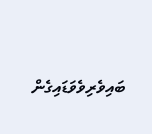ބައިވެރިވެވަޑައިގެން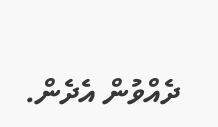ދެއްވުން އެދެން.